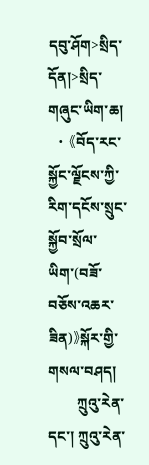དབུ་ཤོག>སྲིད་དོན།>སྲིད་གཞུང་ཡིག་ཆ།
  • 《བོད་རང་སྐྱོང་ལྗོངས་ཀྱི་རིག་དངོས་སྲུང་སྐྱོབ་སྲོལ་ཡིག་(བཟོ་བཅོས་འཆར་ཟིན)》སྐོར་གྱི་གསལ་བཤད།
        ཀྲུའུ་རེན་དང་། ཀྲུའུ་རེན་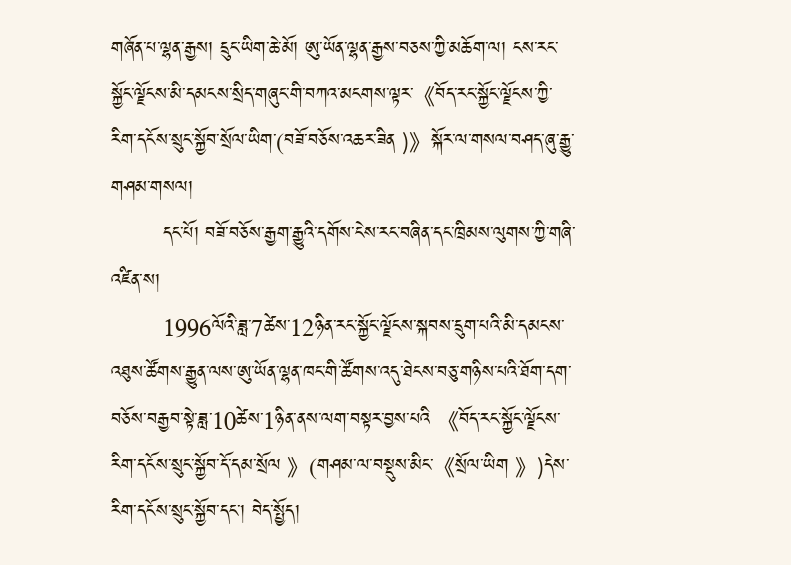གཞོན་པ་ལྷན་རྒྱས། དྲུང་ཡིག་ཆེ་མོ། ཨུ་ཡོན་ལྷན་རྒྱས་བཅས་ཀྱི་མཆོག་ལ། ངས་རང་སྐྱོང་ལྗོངས་མི་དམངས་སྲིད་གཞུང་གི་བཀའ་མངགས་ལྟར་《བོད་རང་སྐྱོང་ལྗོངས་ཀྱི་རིག་དངོས་སྲུང་སྐྱོབ་སྲོལ་ཡིག་(བཟོ་བཅོས་འཆར་ཟིན )》སྐོར་ལ་གསལ་བཤད་ཞུ་རྒྱུ་གཤམ་གསལ།
        དང་པོ། བཟོ་བཅོས་རྒྱག་རྒྱུའི་དགོས་ངེས་རང་བཞིན་དང་ཁྲིམས་ལུགས་ཀྱི་གཞི་འཛིན་ས།
        1996ལོའི་ཟླ་7ཚེས་12ཉིན་རང་སྐྱོང་ལྗོངས་སྐབས་དྲུག་པའི་མི་དམངས་འཐུས་ཚོགས་རྒྱུན་ལས་ཨུ་ཡོན་ལྷན་ཁང་གི་ཚོགས་འདུ་ཐེངས་བཅུ་གཉིས་པའི་ཐོག་དག་བཅོས་བརྒྱབ་སྟེ་ཟླ་10ཚེས་1ཉིན་ནས་ལག་བསྟར་བྱས་པའི 《བོད་རང་སྐྱོང་ལྗོངས་རིག་དངོས་སྲུང་སྐྱོབ་དོ་དམ་སྲོལ 》(གཤམ་ལ་བསྡུས་མིང་《སྲོལ་ཡིག 》)དེས་རིག་དངོས་སྲུང་སྐྱོབ་དང་། བེད་སྤྱོད།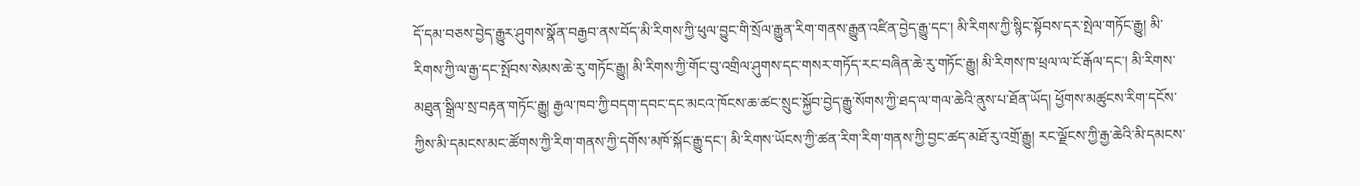དོ་དམ་བཅས་བྱེད་རྒྱུར་ཤུགས་སྣོན་བརྒྱབ་ནས་བོད་མི་རིགས་ཀྱི་ཕུལ་བྱུང་གི་སྲོལ་རྒྱུན་རིག་གནས་རྒྱུན་འཛིན་བྱེད་རྒྱུ་དང་། མི་རིགས་ཀྱི་སྙིང་སྟོབས་དར་སྤེལ་གཏོང་རྒྱུ། མི་རིགས་ཀྱི་ལ་རྒྱ་དང་སྤོབས་སེམས་ཆེ་རུ་གཏོང་རྒྱུ། མི་རིགས་ཀྱི་གོང་བུ་འགྲིལ་ཤུགས་དང་གསར་གཏོད་རང་བཞིན་ཆེ་རུ་གཏོང་རྒྱུ། མི་རིགས་ཁ་ཕྲལ་ལ་ངོ་རྒོལ་དང་། མི་རིགས་མཐུན་སྒྲིལ་སྲ་བརྟན་གཏོང་རྒྱུ། རྒྱལ་ཁབ་ཀྱི་བདག་དབང་དང་མངའ་ཁོངས་ཆ་ཚང་སྲུང་སྐྱོབ་བྱེད་རྒྱུ་སོགས་ཀྱི་ཐད་ལ་གལ་ཆེའི་ནུས་པ་ཐོན་ཡོད། ཕྱོགས་མཚུངས་རིག་དངོས་ཀྱིས་མི་དམངས་མང་ཚོགས་ཀྱི་རིག་གནས་ཀྱི་དགོས་མཁོ་སྐོང་རྒྱུ་དང་། མི་རིགས་ཡོངས་ཀྱི་ཚན་རིག་རིག་གནས་ཀྱི་བྱང་ཚད་མཐོ་རུ་འགྲོ་རྒྱུ། རང་ལྗོངས་ཀྱི་རྒྱ་ཆེའི་མི་དམངས་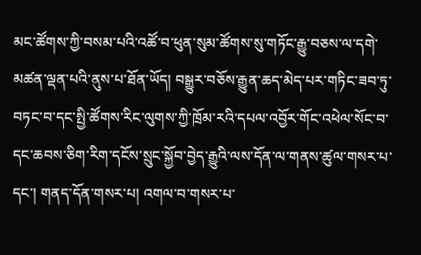མང་ཚོགས་ཀྱི་བསམ་པའི་འཚོ་བ་ཕུན་སུམ་ཚོགས་སུ་གཏོང་རྒྱུ་བཅས་ལ་དགེ་མཚན་ལྡན་པའི་ནུས་པ་ཐོན་ཡོད། བསྒྱུར་བཅོས་རྒྱུན་ཆད་མེད་པར་གཏིང་ཟབ་ཏུ་བཏང་བ་དང་སྤྱི་ཚོགས་རིང་ལུགས་ཀྱི་ཁྲོམ་རའི་དཔལ་འབྱོར་གོང་འཕེལ་སོང་བ་དང་ཆབས་ཅིག་རིག་དངོས་སྲུང་སྐྱོབ་བྱེད་རྒྱུའི་ལས་དོན་ལ་གནས་ཚུལ་གསར་པ་དང་། གནད་དོན་གསར་པ། འགལ་བ་གསར་པ་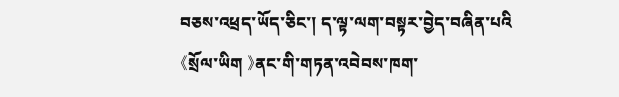བཅས་འཕྲད་ཡོད་ཅིང་། ད་ལྟ་ལག་བསྟར་བྱེད་བཞིན་པའི 《སྲོལ་ཡིག 》ནང་གི་གཏན་འབེབས་ཁག་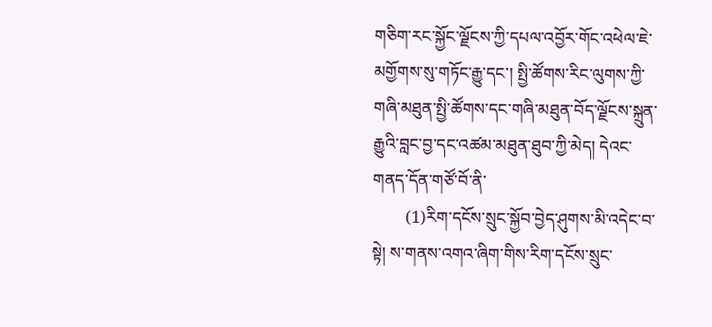གཅིག་རང་སྐྱོང་ལྗོངས་ཀྱི་དཔལ་འབྱོར་གོང་འཕེལ་ཇེ་མགྱོགས་སུ་གཏོང་རྒྱུ་དང་། སྤྱི་ཚོགས་རིང་ལུགས་ཀྱི་གཞི་མཐུན་སྤྱི་ཚོགས་དང་གཞི་མཐུན་བོད་ལྗོངས་སྐྲུན་རྒྱུའི་བླང་བྱ་དང་འཚམ་མཐུན་ཐུབ་ཀྱི་མེད། དེའང་གནད་དོན་གཙོ་བོ་ནི་
        (1)རིག་དངོས་སྲུང་སྐྱོབ་བྱེད་ཤུགས་མི་འདེང་བ་སྟེ། ས་གནས་འགའ་ཞིག་གིས་རིག་དངོས་སྲུང་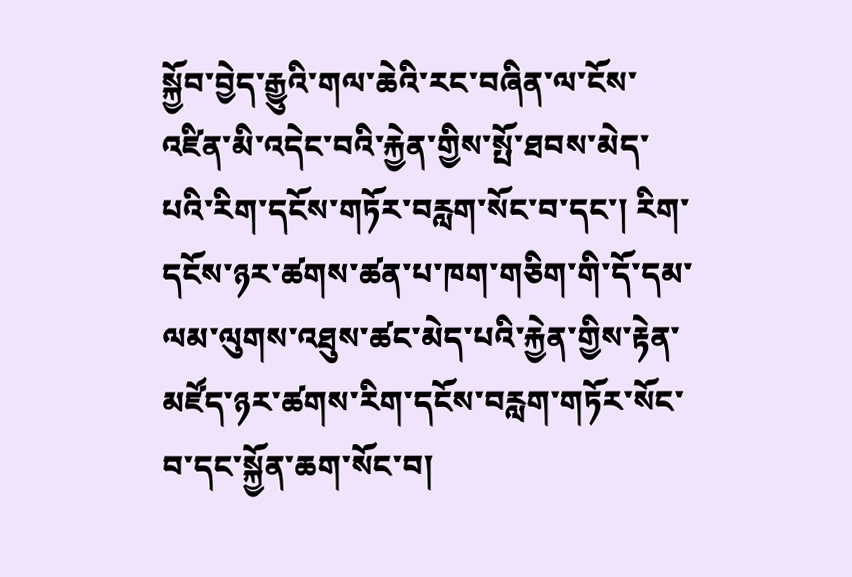སྐྱོབ་བྱེད་རྒྱུའི་གལ་ཆེའི་རང་བཞིན་ལ་ངོས་འཛིན་མི་འདེང་བའི་རྐྱེན་གྱིས་སྤོ་ཐབས་མེད་པའི་རིག་དངོས་གཏོར་བརླག་སོང་བ་དང་། རིག་དངོས་ཉར་ཚགས་ཚན་པ་ཁག་གཅིག་གི་དོ་དམ་ལམ་ལུགས་འཐུས་ཚང་མེད་པའི་རྐྱེན་གྱིས་རྟེན་མཛོད་ཉར་ཚགས་རིག་དངོས་བརླག་གཏོར་སོང་བ་དང་སྐྱོན་ཆག་སོང་བ།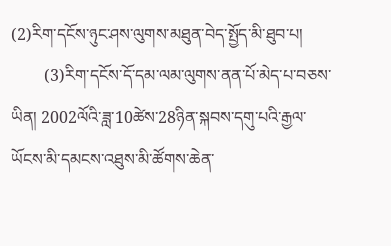(2)རིག་དངོས་ཉུང་ཤས་ལུགས་མཐུན་བེད་སྤྱོད་མི་ཐུབ་པ།
        (3)རིག་དངོས་དོ་དམ་ལམ་ལུགས་ནན་པོ་མེད་པ་བཅས་ཡིན། 2002ལོའི་ཟླ་10ཚེས་28ཉིན་སྐབས་དགུ་པའི་རྒྱལ་ཡོངས་མི་དམངས་འཐུས་མི་ཚོགས་ཆེན་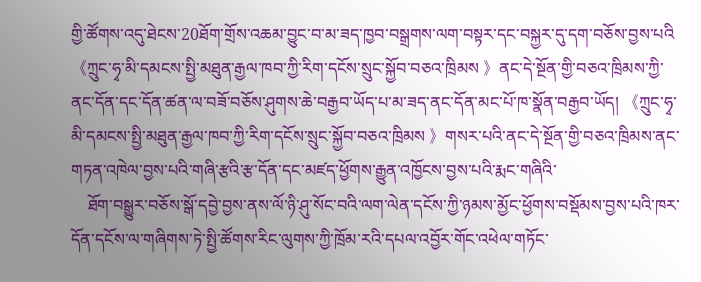གྱི་ཚོགས་འདུ་ཐེངས་20ཐོག་གྲོས་འཆམ་བྱུང་བ་མ་ཟད་ཁྱབ་བསྒྲགས་ལག་བསྟར་དང་བསྐྱར་དུ་དག་བཅོས་བྱས་པའི 《ཀྲུང་ཧྭ་མི་དམངས་སྤྱི་མཐུན་རྒྱལ་ཁབ་ཀྱི་རིག་དངོས་སྲུང་སྐྱོབ་བཅའ་ཁྲིམས 》ནང་དེ་སྔོན་གྱི་བཅའ་ཁྲིམས་ཀྱི་ནང་དོན་དང་དོན་ཚན་ལ་བཟོ་བཅོས་ཤུགས་ཆེ་བརྒྱབ་ཡོད་པ་མ་ཟད་ནང་དོན་མང་པོ་ཁ་སྣོན་བརྒྱབ་ཡོད། 《ཀྲུང་ཧྭ་མི་དམངས་སྤྱི་མཐུན་རྒྱལ་ཁབ་ཀྱི་རིག་དངོས་སྲུང་སྐྱོབ་བཅའ་ཁྲིམས 》གསར་པའི་ནང་དེ་སྔོན་གྱི་བཅའ་ཁྲིམས་ནང་གཏན་འཁེལ་བྱས་པའི་གཞི་རྩའི་རྩ་དོན་དང་མཛད་ཕྱོགས་རྒྱུན་འཁྱོངས་བྱས་པའི་རྨང་གཞིའི་
    ཐོག་བསྒྱུར་བཅོས་སྒོ་དབྱེ་བྱས་ནས་ལོ་ཉི་ཤུ་སོང་བའི་ལག་ལེན་དངོས་ཀྱི་ཉམས་མྱོང་ཕྱོགས་བསྡོམས་བྱས་པའི་ཁར་དོན་དངོས་ལ་གཞིགས་ཏེ་སྤྱི་ཚོགས་རིང་ལུགས་ཀྱི་ཁྲོམ་རའི་དཔལ་འབྱོར་གོང་འཕེལ་གཏོང་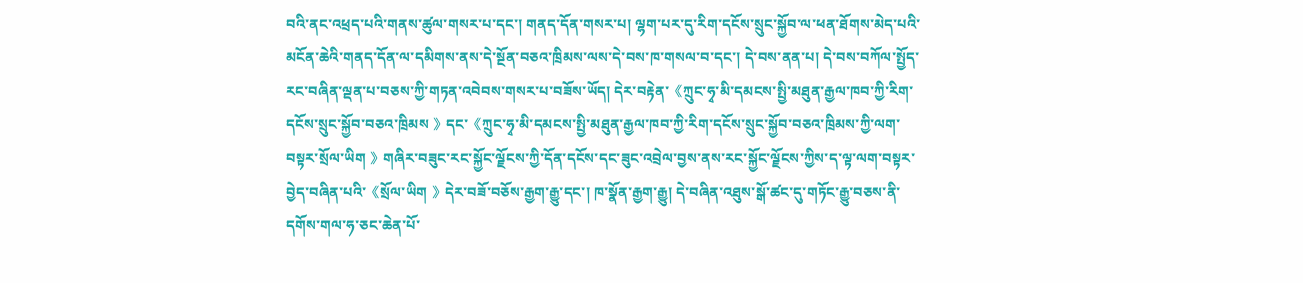བའི་ནང་འཕྲད་པའི་གནས་ཚུལ་གསར་པ་དང་། གནད་དོན་གསར་པ། ལྷག་པར་དུ་རིག་དངོས་སྲུང་སྐྱོབ་ལ་ཕན་ཐོགས་མེད་པའི་མངོན་ཆེའི་གནད་དོན་ལ་དམིགས་ནས་དེ་སྔོན་བཅའ་ཁྲིམས་ལས་དེ་བས་ཁ་གསལ་བ་དང་། དེ་བས་ནན་པ། དེ་བས་བཀོལ་སྤྱོད་རང་བཞིན་ལྡན་པ་བཅས་ཀྱི་གཏན་འབེབས་གསར་པ་བཟོས་ཡོད། དེར་བརྟེན་《ཀྲུང་ཧྭ་མི་དམངས་སྤྱི་མཐུན་རྒྱལ་ཁབ་ཀྱི་རིག་དངོས་སྲུང་སྐྱོབ་བཅའ་ཁྲིམས 》དང་《ཀྲུང་ཧྭ་མི་དམངས་སྤྱི་མཐུན་རྒྱལ་ཁབ་ཀྱི་རིག་དངོས་སྲུང་སྐྱོབ་བཅའ་ཁྲིམས་ཀྱི་ལག་བསྟར་སྲོལ་ཡིག 》གཞིར་བཟུང་རང་སྐྱོང་ལྗོངས་ཀྱི་དོན་དངོས་དང་ཟུང་འབྲེལ་བྱས་ནས་རང་སྐྱོང་ལྗོངས་ཀྱིས་ད་ལྟ་ལག་བསྟར་བྱེད་བཞིན་པའི་《སྲོལ་ཡིག 》དེར་བཟོ་བཅོས་རྒྱག་རྒྱུ་དང་། ཁ་སྣོན་རྒྱག་རྒྱུ། དེ་བཞིན་འཐུས་སྒོ་ཚང་དུ་གཏོང་རྒྱུ་བཅས་ནི་དགོས་གལ་ཧ་ཅང་ཆེན་པོ་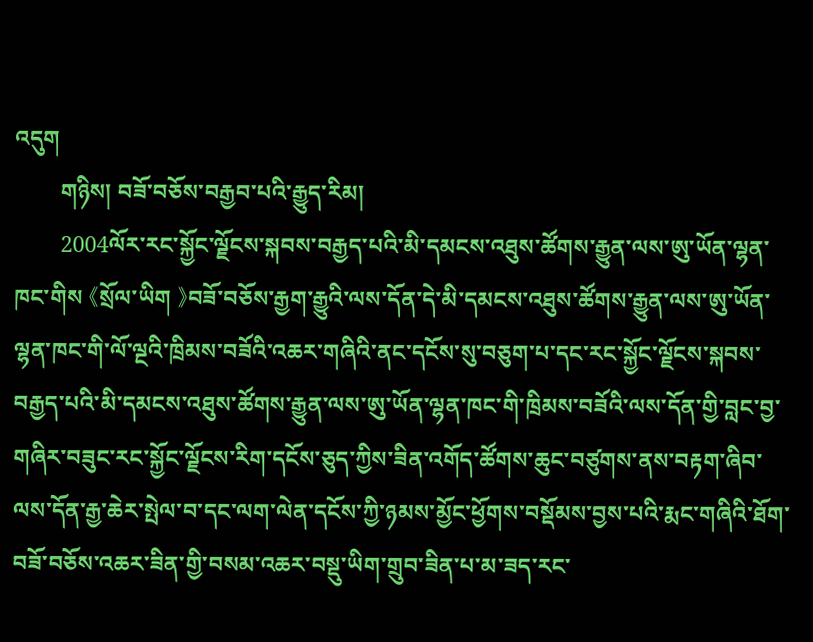འདུག
        གཉིས། བཟོ་བཅོས་བརྒྱབ་པའི་རྒྱུད་རིམ།
        2004ལོར་རང་སྐྱོང་ལྗོངས་སྐབས་བརྒྱད་པའི་མི་དམངས་འཐུས་ཚོགས་རྒྱུན་ལས་ཨུ་ཡོན་ལྷན་ཁང་གིས 《སྲོལ་ཡིག 》བཟོ་བཅོས་རྒྱག་རྒྱུའི་ལས་དོན་དེ་མི་དམངས་འཐུས་ཚོགས་རྒྱུན་ལས་ཨུ་ཡོན་ལྷན་ཁང་གི་ལོ་ལྔའི་ཁྲིམས་བཟོའི་འཆར་གཞིའི་ནང་དངོས་སུ་བཅུག་པ་དང་རང་སྐྱོང་ལྗོངས་སྐབས་བརྒྱད་པའི་མི་དམངས་འཐུས་ཚོགས་རྒྱུན་ལས་ཨུ་ཡོན་ལྷན་ཁང་གི་ཁྲིམས་བཟོའི་ལས་དོན་གྱི་བླང་བྱ་གཞིར་བཟུང་རང་སྐྱོང་ལྗོངས་རིག་དངོས་ཅུད་ཀྱིས་ཟིན་འགོད་ཚོགས་ཆུང་བཙུགས་ནས་བརྟག་ཞིབ་ལས་དོན་རྒྱ་ཆེར་སྤེལ་བ་དང་ལག་ལེན་དངོས་ཀྱི་ཉམས་མྱོང་ཕྱོགས་བསྡོམས་བྱས་པའི་རྨང་གཞིའི་ཐོག་བཟོ་བཅོས་འཆར་ཟིན་གྱི་བསམ་འཆར་བསྡུ་ཡིག་གྲུབ་ཟིན་པ་མ་ཟད་རང་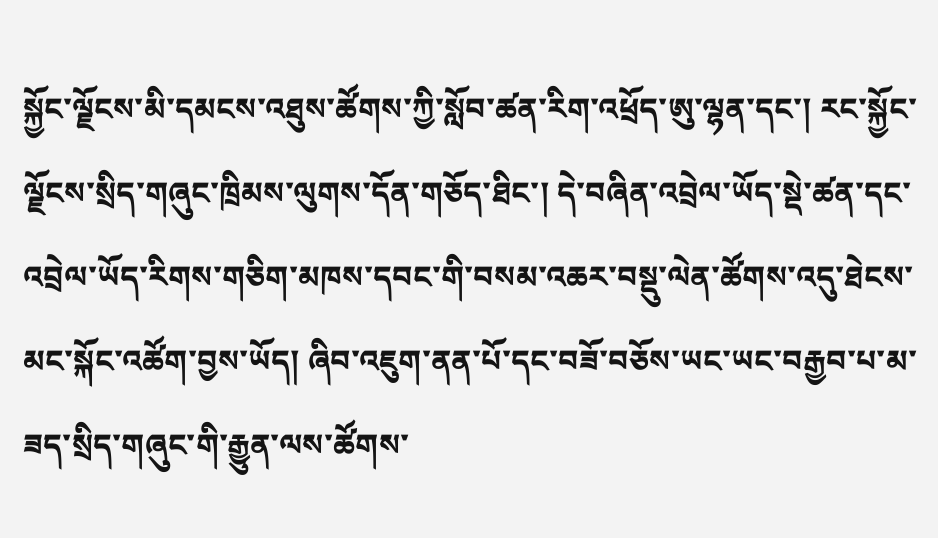སྐྱོང་ལྗོངས་མི་དམངས་འཐུས་ཚོགས་ཀྱི་སློབ་ཚན་རིག་འཕྲོད་ཨུ་ལྷན་དང་། རང་སྐྱོང་ལྗོངས་སྲིད་གཞུང་ཁྲིམས་ལུགས་དོན་གཅོད་ཐིང་། དེ་བཞིན་འབྲེལ་ཡོད་སྡེ་ཚན་དང་འབྲེལ་ཡོད་རིགས་གཅིག་མཁས་དབང་གི་བསམ་འཆར་བསྡུ་ལེན་ཚོགས་འདུ་ཐེངས་མང་སྐོང་འཚོག་བྱས་ཡོད། ཞིབ་འཇུག་ནན་པོ་དང་བཟོ་བཅོས་ཡང་ཡང་བརྒྱབ་པ་མ་ཟད་སྲིད་གཞུང་གི་རྒྱུན་ལས་ཚོགས་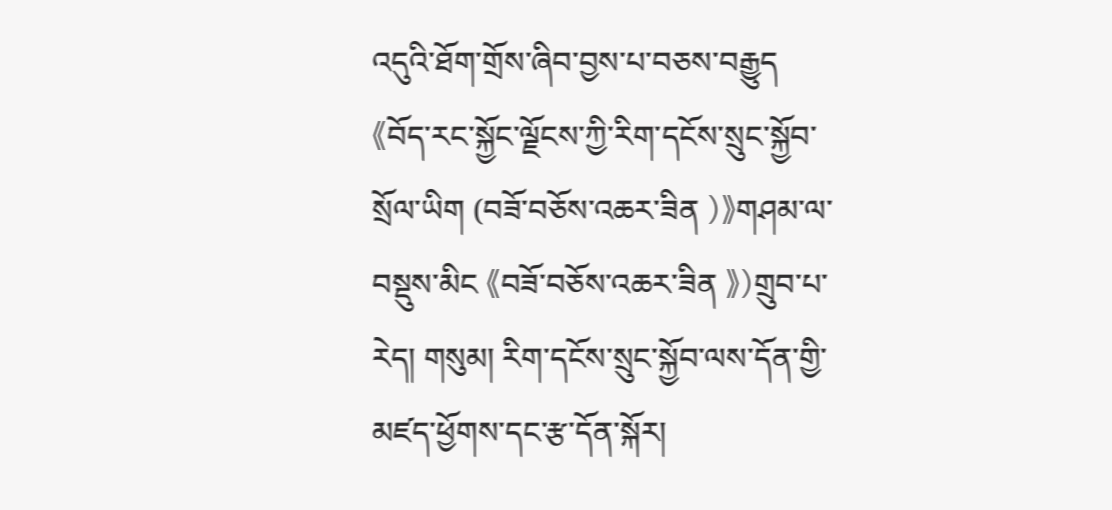འདུའི་ཐོག་གྲོས་ཞིབ་བྱས་པ་བཅས་བརྒྱུད 《བོད་རང་སྐྱོང་ལྗོངས་ཀྱི་རིག་དངོས་སྲུང་སྐྱོབ་སྲོལ་ཡིག (བཟོ་བཅོས་འཆར་ཟིན )》གཤམ་ལ་བསྡུས་མིང 《བཟོ་བཅོས་འཆར་ཟིན 》)གྲུབ་པ་རེད། གསུམ། རིག་དངོས་སྲུང་སྐྱོབ་ལས་དོན་གྱི་མཛད་ཕྱོགས་དང་རྩ་དོན་སྐོར།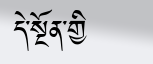དེ་སྔོན་གྱི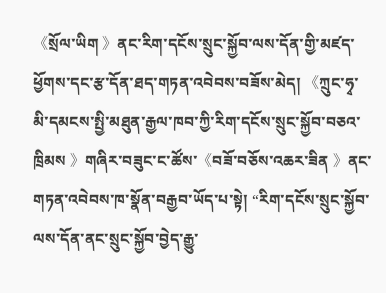《སྲོལ་ཡིག 》ནང་རིག་དངོས་སྲུང་སྐྱོབ་ལས་དོན་གྱི་མཛད་ཕྱོགས་དང་རྩ་དོན་ཐད་གཏན་འབེབས་བཟོས་མེད། 《ཀྲུང་ཧྭ་མི་དམངས་སྤྱི་མཐུན་རྒྱལ་ཁབ་ཀྱི་རིག་དངོས་སྲུང་སྐྱོབ་བཅའ་ཁྲིམས 》གཞིར་བཟུང་ང་ཚོས་《བཟོ་བཅོས་འཆར་ཟིན 》ནང་གཏན་འབེབས་ཁ་སྣོན་བརྒྱབ་ཡོད་པ་སྟེ། “རིག་དངོས་སྲུང་སྐྱོབ་ལས་དོན་ནང་སྲུང་སྐྱོབ་བྱེད་རྒྱུ་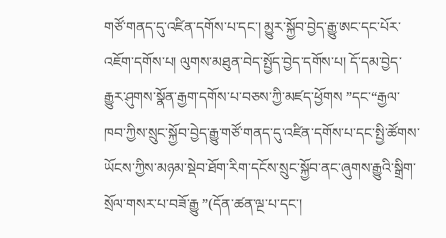གཙོ་གནད་དུ་འཛིན་དགོས་པ་དང་། མྱུར་སྐྱོབ་བྱེད་རྒྱུ་ཨང་དང་པོར་འཇོག་དགོས་པ། ལུགས་མཐུན་བེད་སྤྱོད་བྱེད་དགོས་པ། དོ་དམ་བྱེད་རྒྱུར་ཤུགས་སྣོན་རྒྱག་དགོས་པ་བཅས་ཀྱི་མཛད་ཕྱོགས ”དང་“རྒྱལ་ཁབ་ཀྱིས་སྲུང་སྐྱོབ་བྱེད་རྒྱུ་གཙོ་གནད་དུ་འཛིན་དགོས་པ་དང་སྤྱི་ཚོགས་ཡོངས་ཀྱིས་མཉམ་སྡེབ་ཐོག་རིག་དངོས་སྲུང་སྐྱོབ་ནང་ཞུགས་རྒྱུའི་སྒྲིག་སྲོལ་གསར་པ་བཟོ་རྒྱུ ”(དོན་ཚན་ལྔ་པ་དང་།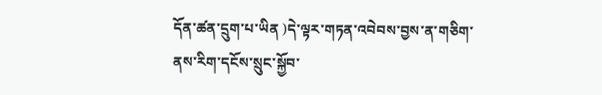དོན་ཚན་དྲུག་པ་ཡིན )དེ་ལྟར་གཏན་འབེབས་བྱས་ན་གཅིག་ནས་རིག་དངོས་སྲུང་སྐྱོབ་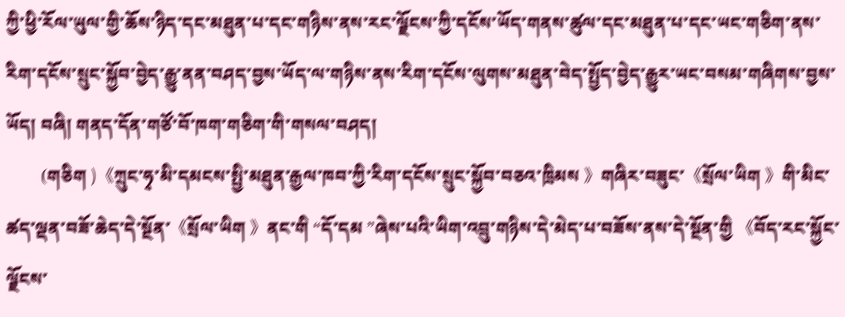ཀྱི་ཕྱི་རོལ་ཡུལ་གྱི་ཆོས་ཉིད་དང་མཐུན་པ་དང་གཉིས་ནས་རང་ལྗོངས་ཀྱི་དངོས་ཡོད་གནས་ཚུལ་དང་མཐུན་པ་དང་ཡང་གཅིག་ནས་རིག་དངོས་སྲུང་སྐྱོབ་བྱེད་རྒྱུ་ནན་བཤད་བྱས་ཡོད་ལ་གཉིས་ནས་རིག་དངོས་ལུགས་མཐུན་བེད་སྤྱོད་བྱེད་རྒྱུར་ཡང་བསམ་གཞིགས་བྱས་ཡོད། བཞི། གནད་དོན་གཙོ་བོ་ཁག་གཅིག་གི་གསལ་བཤད།
        (གཅིག )《ཀྲུང་ཧྭ་མི་དམངས་སྤྱི་མཐུན་རྒྱལ་ཁབ་ཀྱི་རིག་དངོས་སྲུང་སྐྱོབ་བཅའ་ཁྲིམས 》གཞིར་བཟུང་《སྲོལ་ཡིག 》གི་མིང་ཚད་ལྡན་བཟོ་ཆེད་དེ་སྔོན་《སྲོལ་ཡིག 》ནང་གི “དོ་དམ ”ཞེས་པའི་ཡིག་འབྲུ་གཉིས་དེ་མེད་པ་བཟོས་ནས་དེ་སྔོན་གྱི 《བོད་རང་སྐྱོང་ལྗོངས་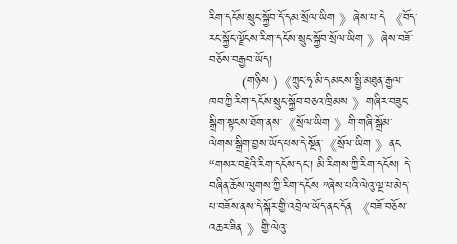རིག་དངོས་སྲུང་སྐྱོབ་དོ་དམ་སྲོལ་ཡིག 》ཞེས་པ་དེ 《བོད་རང་སྐྱོང་ལྗོངས་རིག་དངོས་སྲུང་སྐྱོབ་སྲོལ་ཡིག 》ཞེས་བཟོ་བཅོས་བརྒྱབ་ཡོད།
        (གཉིས )《ཀྲུང་ཧྭ་མི་དམངས་སྤྱི་མཐུན་རྒྱལ་ཁབ་ཀྱི་རིག་དངོས་སྲུང་སྐྱོབ་བཅའ་ཁྲིམས 》གཞིར་བཟུང་སྒྲིག་སྟངས་ཐོག་ནས་《སྲོལ་ཡིག 》གི་གཞི་སྒྲོམ་ལེགས་སྒྲིག་བྱས་ཡོད་པས་དེ་སྔོན་《སྲོལ་ཡིག 》ནང “གསར་བརྗེའི་རིག་དངོས་དང་། མི་རིགས་ཀྱི་རིག་དངོས། དེ་བཞིན་ཆོས་ལུགས་ཀྱི་རིག་དངོས ”ཞེས་པའི་ལེའུ་ལྔ་པ་མེད་པ་བཟོས་ནས་དེ་སྐོར་གྱི་འབྲེལ་ཡོད་ནང་དོན 《བཟོ་བཅོས་འཆར་ཟིན 》གྱི་ལེའུ་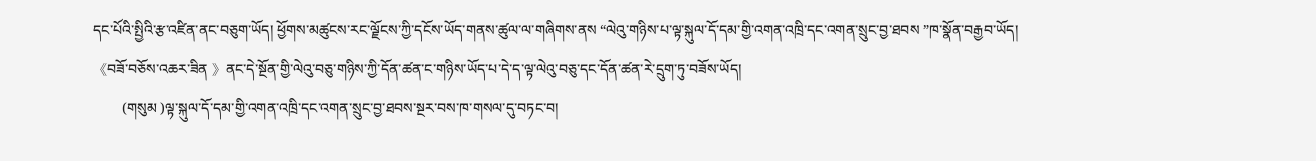དང་པོའི་སྤྱིའི་རྩ་འཛིན་ནང་བཅུག་ཡོད། ཕྱོགས་མཚུངས་རང་ལྗོངས་ཀྱི་དངོས་ཡོད་གནས་ཚུལ་ལ་གཞིགས་ནས “ལེའུ་གཉིས་པ་ལྟ་སྐུལ་དོ་དམ་གྱི་འགན་འཁྲི་དང་འགན་སྲུང་བྱ་ཐབས ”ཁ་སྣོན་བརྒྱབ་ཡོད། 《བཟོ་བཅོས་འཆར་ཟིན 》ནང་དེ་སྔོན་གྱི་ལེའུ་བཅུ་གཉིས་ཀྱི་དོན་ཚན་ང་གཉིས་ཡོད་པ་དེ་ད་ལྟ་ལེའུ་བཅུ་དང་དོན་ཚན་རེ་དྲུག་ཏུ་བཟོས་ཡོད།
        (གསུམ )ལྟ་སྐུལ་དོ་དམ་གྱི་འགན་འཁྲི་དང་འགན་སྲུང་བྱ་ཐབས་སྔར་བས་ཁ་གསལ་དུ་བཏང་བ།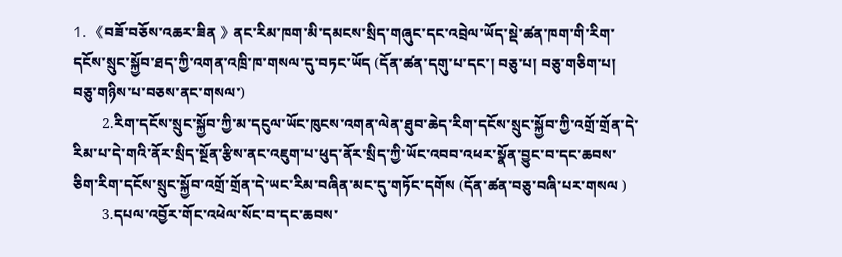1. 《བཟོ་བཅོས་འཆར་ཟིན 》ནང་རིམ་ཁག་མི་དམངས་སྲིད་གཞུང་དང་འབྲེལ་ཡོད་སྡེ་ཚན་ཁག་གི་རིག་དངོས་སྲུང་སྐྱོབ་ཐད་ཀྱི་འགན་འཁྲི་ཁ་གསལ་དུ་བཏང་ཡོད (དོན་ཚན་དགུ་པ་དང་། བཅུ་པ། བཅུ་གཅིག་པ། བཅུ་གཉིས་པ་བཅས་ནང་གསལ་)
        2.རིག་དངོས་སྲུང་སྐྱོབ་ཀྱི་མ་དངུལ་ཡོང་ཁུངས་འགན་ལེན་ཐུབ་ཆེད་རིག་དངོས་སྲུང་སྐྱོབ་ཀྱི་འགྲོ་གྲོན་དེ་རིམ་པ་དེ་གའི་ནོར་སྲིད་སྔོན་རྩིས་ནང་འཇུག་པ་ཕུད་ནོར་སྲིད་ཀྱི་ཡོང་འབབ་འཕར་སྣོན་བྱུང་བ་དང་ཆབས་ཅིག་རིག་དངོས་སྲུང་སྐྱོབ་འགྲོ་གྲོན་དེ་ཡང་རིམ་བཞིན་མང་དུ་གཏོང་དགོས (དོན་ཚན་བཅུ་བཞི་པར་གསལ )
        3.དཔལ་འབྱོར་གོང་འཕེལ་སོང་བ་དང་ཆབས་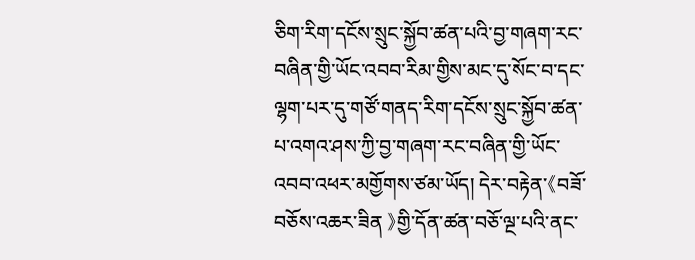ཅིག་རིག་དངོས་སྲུང་སྐྱོབ་ཚན་པའི་བྱ་གཞག་རང་བཞིན་གྱི་ཡོང་འབབ་རིམ་གྱིས་མང་དུ་སོང་བ་དང་ལྷག་པར་དུ་གཙོ་གནད་རིག་དངོས་སྲུང་སྐྱོབ་ཚན་པ་འགའ་ཤས་ཀྱི་བྱ་གཞག་རང་བཞིན་གྱི་ཡོང་འབབ་འཕར་མགྱོགས་ཙམ་ཡོད། དེར་བརྟེན་《བཟོ་བཅོས་འཆར་ཟིན 》གྱི་དོན་ཚན་བཅོ་ལྔ་པའི་ནང་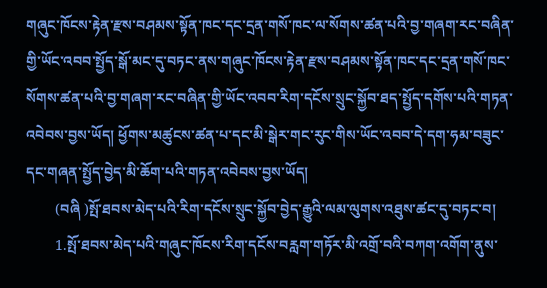གཞུང་ཁོངས་རྟེན་རྫས་བཤམས་སྟོན་ཁང་དང་དྲན་གསོ་ཁང་ལ་སོགས་ཚན་པའི་བྱ་གཞག་རང་བཞིན་གྱི་ཡོང་འབབ་སྤྱོད་སྒོ་མང་དུ་བཏང་ནས་གཞུང་ཁོངས་རྟེན་རྫས་བཤམས་སྟོན་ཁང་དང་དྲན་གསོ་ཁང་སོགས་ཚན་པའི་བྱ་གཞག་རང་བཞིན་གྱི་ཡོང་འབབ་རིག་དངོས་སྲུང་སྐྱོབ་ཐད་སྤྱོད་དགོས་པའི་གཏན་འབེབས་བྱས་ཡོད། ཕྱོགས་མཚུངས་ཚན་པ་དང་མི་སྒེར་གང་རུང་གིས་ཡོང་འབབ་དེ་དག་ཧམ་བཟུང་དང་གཞན་སྤྱོད་བྱེད་མི་ཆོག་པའི་གཏན་འབེབས་བྱས་ཡོད།
        (བཞི )སྤོ་ཐབས་མེད་པའི་རིག་དངོས་སྲུང་སྐྱོབ་བྱེད་རྒྱུའི་ལམ་ལུགས་འཐུས་ཚང་དུ་བཏང་བ།
        1.སྤོ་ཐབས་མེད་པའི་གཞུང་ཁོངས་རིག་དངོས་བརླག་གཏོར་མི་འགྲོ་བའི་བཀག་འགོག་ནུས་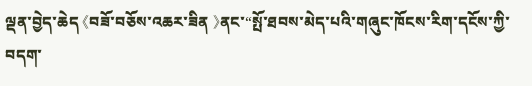ལྡན་བྱེད་ཆེད 《བཟོ་བཅོས་འཆར་ཟིན 》ནང་“སྤོ་ཐབས་མེད་པའི་གཞུང་ཁོངས་རིག་དངོས་ཀྱི་བདག་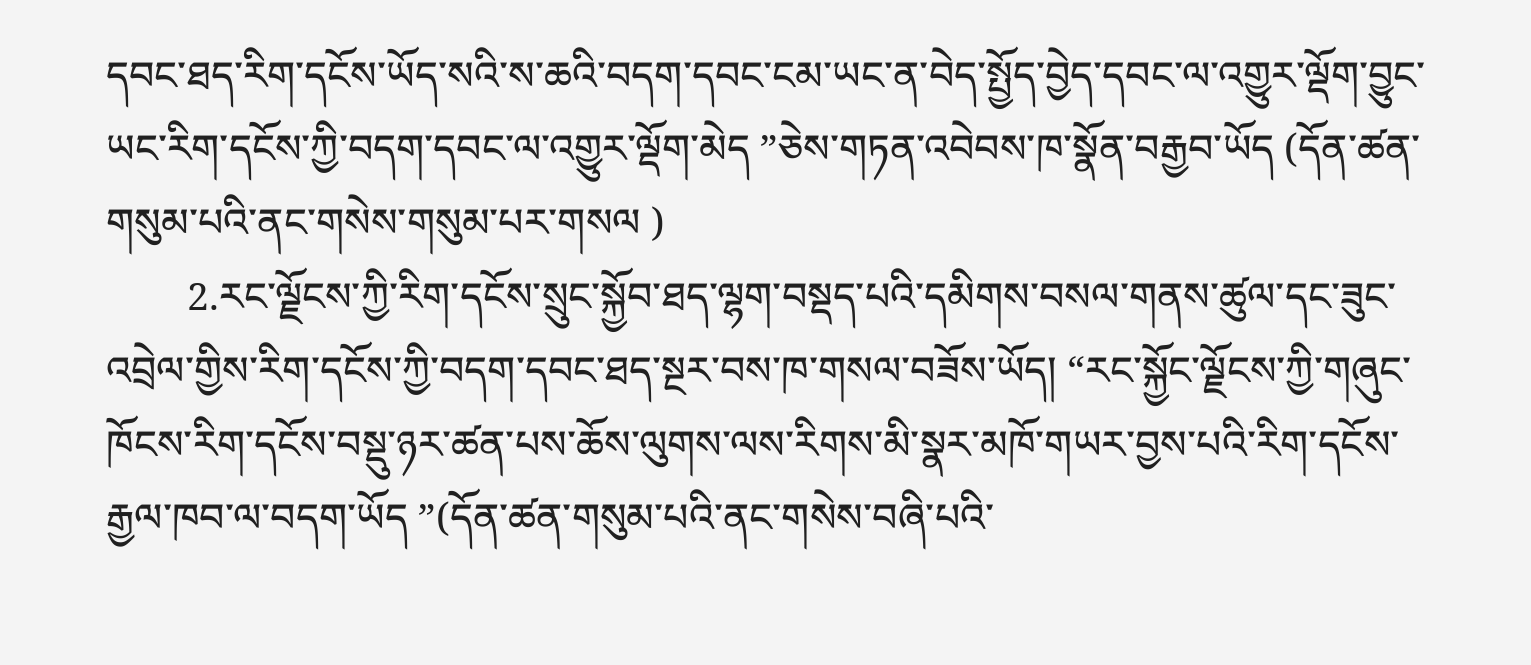དབང་ཐད་རིག་དངོས་ཡོད་སའི་ས་ཆའི་བདག་དབང་ངམ་ཡང་ན་བེད་སྤྱོད་བྱེད་དབང་ལ་འགྱུར་ལྡོག་བྱུང་ཡང་རིག་དངོས་ཀྱི་བདག་དབང་ལ་འགྱུར་ལྡོག་མེད ”ཅེས་གཏན་འབེབས་ཁ་སྣོན་བརྒྱབ་ཡོད (དོན་ཚན་གསུམ་པའི་ནང་གསེས་གསུམ་པར་གསལ )
        2.རང་ལྗོངས་ཀྱི་རིག་དངོས་སྲུང་སྐྱོབ་ཐད་ལྷག་བསྡད་པའི་དམིགས་བསལ་གནས་ཚུལ་དང་ཟུང་འབྲེལ་གྱིས་རིག་དངོས་ཀྱི་བདག་དབང་ཐད་སྔར་བས་ཁ་གསལ་བཟོས་ཡོད། “རང་སྐྱོང་ལྗོངས་ཀྱི་གཞུང་ཁོངས་རིག་དངོས་བསྡུ་ཉར་ཚན་པས་ཆོས་ལུགས་ལས་རིགས་མི་སྣར་མཁོ་གཡར་བྱས་པའི་རིག་དངོས་རྒྱལ་ཁབ་ལ་བདག་ཡོད ”(དོན་ཚན་གསུམ་པའི་ནང་གསེས་བཞི་པའི་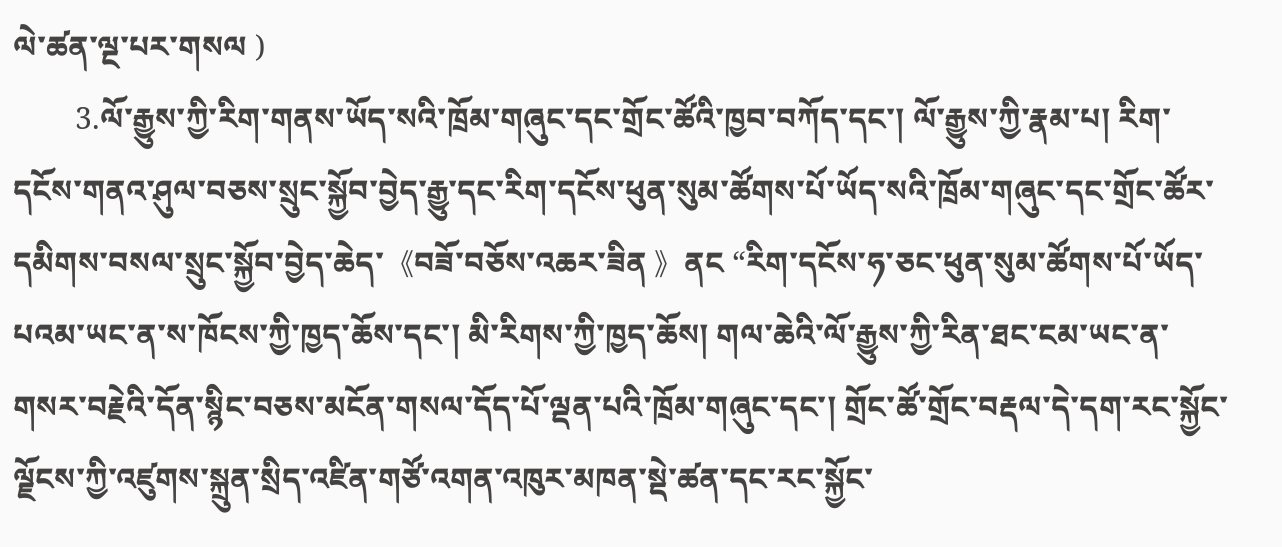ལེ་ཚན་ལྔ་པར་གསལ )
        3.ལོ་རྒྱུས་ཀྱི་རིག་གནས་ཡོད་སའི་ཁྲོམ་གཞུང་དང་གྲོང་ཚོའི་ཁྱབ་བཀོད་དང་། ལོ་རྒྱུས་ཀྱི་རྣམ་པ། རིག་དངོས་གནའ་ཤུལ་བཅས་སྲུང་སྐྱོབ་བྱེད་རྒྱུ་དང་རིག་དངོས་ཕུན་སུམ་ཚོགས་པོ་ཡོད་སའི་ཁྲོམ་གཞུང་དང་གྲོང་ཚོར་དམིགས་བསལ་སྲུང་སྐྱོབ་བྱེད་ཆེད་《བཟོ་བཅོས་འཆར་ཟིན 》ནང “རིག་དངོས་ཧ་ཅང་ཕུན་སུམ་ཚོགས་པོ་ཡོད་པའམ་ཡང་ན་ས་ཁོངས་ཀྱི་ཁྱད་ཆོས་དང་། མི་རིགས་ཀྱི་ཁྱད་ཆོས། གལ་ཆེའི་ལོ་རྒྱུས་ཀྱི་རིན་ཐང་ངམ་ཡང་ན་གསར་བརྗེའི་དོན་སྙིང་བཅས་མངོན་གསལ་དོད་པོ་ལྡན་པའི་ཁྲོམ་གཞུང་དང་། གྲོང་ཚོ་གྲོང་བརྡལ་དེ་དག་རང་སྐྱོང་ལྗོངས་ཀྱི་འཛུགས་སྐྲུན་སྲིད་འཛིན་གཙོ་འགན་འཁུར་མཁན་སྡེ་ཚན་དང་རང་སྐྱོང་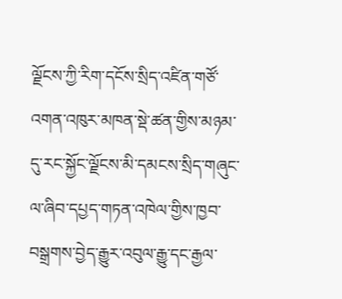ལྗོངས་ཀྱི་རིག་དངོས་སྲིད་འཛིན་གཙོ་འགན་འཁུར་མཁན་སྡེ་ཚན་གྱིས་མཉམ་དུ་རང་སྐྱོང་ལྗོངས་མི་དམངས་སྲིད་གཞུང་ལ་ཞིབ་དཔྱད་གཏན་འཁེལ་གྱིས་ཁྱབ་བསྒྲགས་བྱེད་རྒྱུར་འབུལ་རྒྱུ་དང་རྒྱལ་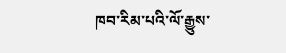ཁབ་རིམ་པའི་ལོ་རྒྱུས་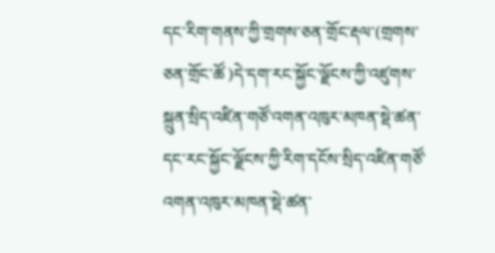དང་རིག་གནས་ཀྱི་གྲགས་ཅན་གྲོང་རྡལ་(གྲགས་ཅན་གྲོང་ཚོ )དེ་དག་རང་སྐྱོང་ལྗོངས་ཀྱི་འཛུགས་སྐྲུན་སྲིད་འཛིན་གཙོ་འགན་འཁུར་མཁན་སྡེ་ཚན་དང་རང་སྐྱོང་ལྗོངས་ཀྱི་རིག་དངོས་སྲིད་འཛིན་གཙོ་འགན་འཁུར་མཁན་སྡེ་ཚན་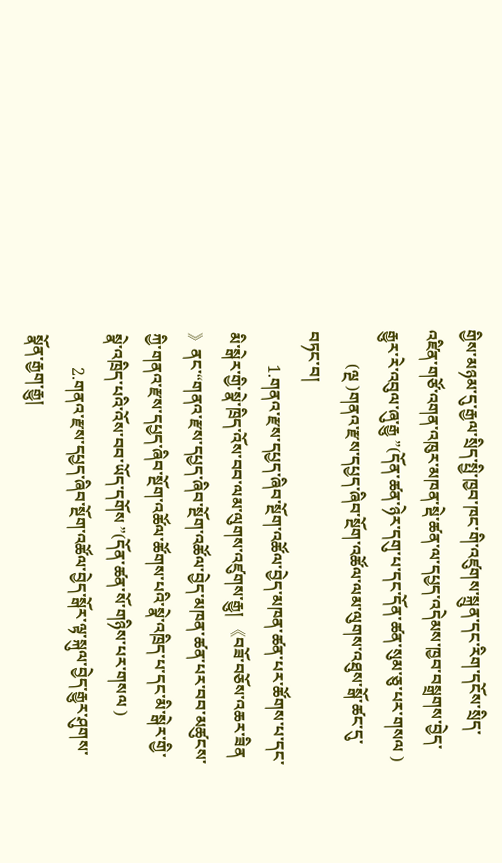གྱིས་མཉམ་དུ་རྒྱལ་སྲིད་སྤྱི་ཁྱབ་ཁང་གི་འཛུགས་སྐྲུན་དང་རིག་དངོས་སྲིད་འཛིན་གཙོ་འགན་འཁུར་མཁན་སྡེ་ཚན་ལ་དཔྱད་འདེམས་ཁྱབ་བསྒྲགས་བྱེད་རྒྱུར་རེ་འབུལ་ཞུ་རྒྱུ ”(དོན་ཚན་ཉེར་དགུ་པ་དང་དོན་ཚན་སུམ་ཅུ་པར་གསལ )
        (ལྔ )གནའ་རྫས་དཔྱད་ཞིབ་སྔོག་འཚོལ་ལམ་ལུགས་འཐུས་སྒོ་ཚང་དུ་བཏང་བ།
        1.གནའ་རྫས་དཔྱད་ཞིབ་སྔོག་འཚོལ་བྱེད་མཁན་ཚན་པར་ཚོགས་པ་དང་མི་སྒེར་གྱི་སྣེ་ཁྲིད་འོས་བབ་ལམ་ལུགས་འཛུགས་རྒྱུ། 《བཟོ་བཅོས་འཆར་ཟིན 》ནང་“གནའ་རྫས་དཔྱད་ཞིབ་སྔོག་འཚོལ་བྱེད་མཁན་ཚན་པར་བབ་མཚུངས་ཀྱི་གནའ་རྫས་དཔྱད་ཞིབ་སྔོག་འཚོལ་ཚོགས་པའི་སྣེ་འཁྲིད་པ་དང་མི་སྒེར་གྱི་སྣེ་འཁྲིད་པའི་འོས་བབ་ཡོད་དགོས ”(དོན་ཚན་སོ་གཉིས་པར་གསལ )
        2.གནའ་རྫས་དཔྱད་ཞིབ་སྔོག་འཚོལ་བྱེད་སྒོར་ལྟ་སྐུལ་བྱེད་རྒྱུར་ཤུགས་སྣོན་རྒྱག་རྒྱུ།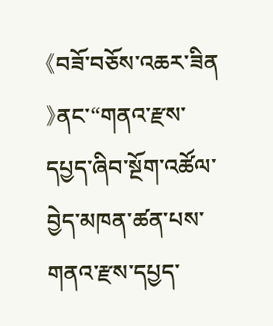《བཟོ་བཅོས་འཆར་ཟིན 》ནང་“གནའ་རྫས་དཔྱད་ཞིབ་སྔོག་འཚོལ་བྱེད་མཁན་ཚན་པས་གནའ་རྫས་དཔྱད་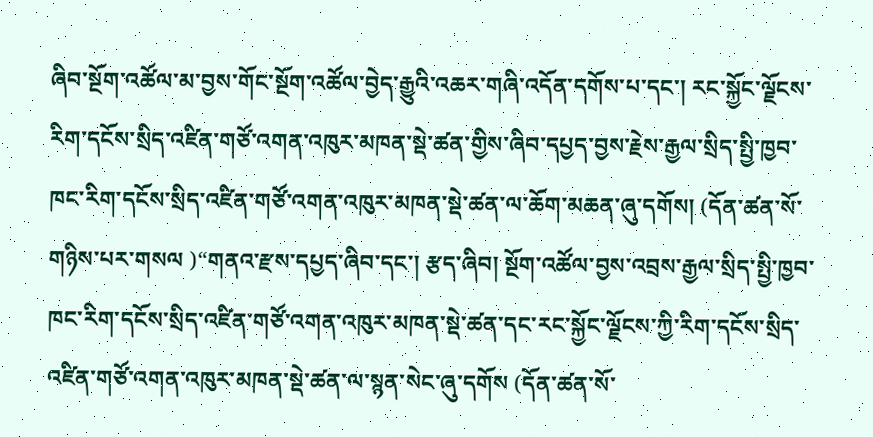ཞིབ་སྔོག་འཚོལ་མ་བྱས་གོང་སྔོག་འཚོལ་བྱེད་རྒྱུའི་འཆར་གཞི་འདོན་དགོས་པ་དང་། རང་སྐྱོང་ལྗོངས་རིག་དངོས་སྲིད་འཛིན་གཙོ་འགན་འཁུར་མཁན་སྡེ་ཚན་གྱིས་ཞིབ་དཔྱད་བྱས་རྗེས་རྒྱལ་སྲིད་སྤྱི་ཁྱབ་ཁང་རིག་དངོས་སྲིད་འཛིན་གཙོ་འགན་འཁུར་མཁན་སྡེ་ཚན་ལ་ཆོག་མཆན་ཞུ་དགོས། (དོན་ཚན་སོ་གཉིས་པར་གསལ )“གནའ་རྫས་དཔྱད་ཞིབ་དང་། རྩད་ཞིབ། སྔོག་འཚོལ་བྱས་འབྲས་རྒྱལ་སྲིད་སྤྱི་ཁྱབ་ཁང་རིག་དངོས་སྲིད་འཛིན་གཙོ་འགན་འཁུར་མཁན་སྡེ་ཚན་དང་རང་སྐྱོང་ལྗོངས་ཀྱི་རིག་དངོས་སྲིད་འཛིན་གཙོ་འགན་འཁུར་མཁན་སྡེ་ཚན་ལ་སྙན་སེང་ཞུ་དགོས (དོན་ཚན་སོ་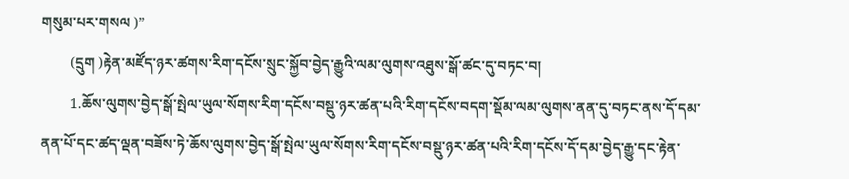གསུམ་པར་གསལ )”
        (དྲུག )རྟེན་མཛོད་ཉར་ཚགས་རིག་དངོས་སྲུང་སྐྱོབ་བྱེད་རྒྱུའི་ལམ་ལུགས་འཐུས་སྒོ་ཚང་དུ་བཏང་བ།
        1.ཆོས་ལུགས་བྱེད་སྒོ་སྤེལ་ཡུལ་སོགས་རིག་དངོས་བསྡུ་ཉར་ཚན་པའི་རིག་དངོས་བདག་སྡོམ་ལམ་ལུགས་ནན་དུ་བཏང་ནས་དོ་དམ་ནན་པོ་དང་ཚད་ལྡན་བཟོས་ཏེ་ཆོས་ལུགས་བྱེད་སྒོ་སྤེལ་ཡུལ་སོགས་རིག་དངོས་བསྡུ་ཉར་ཚན་པའི་རིག་དངོས་དོ་དམ་བྱེད་རྒྱུ་དང་རྟེན་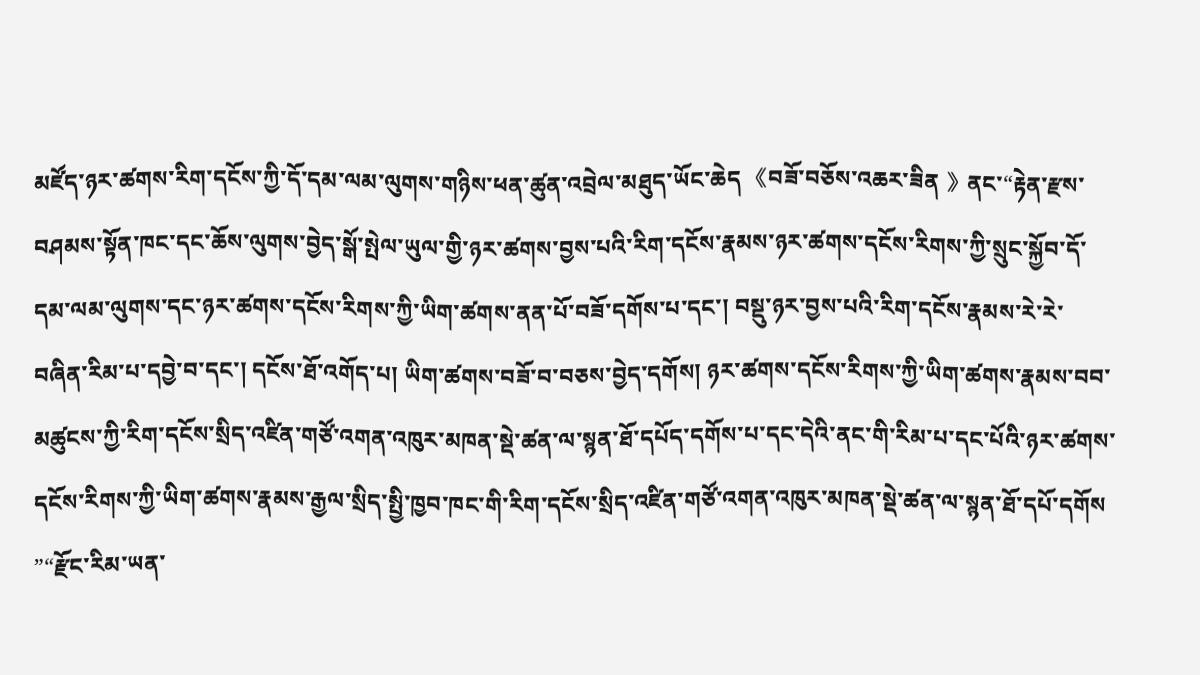མཛོད་ཉར་ཚགས་རིག་དངོས་ཀྱི་དོ་དམ་ལམ་ལུགས་གཉིས་ཕན་ཚུན་འབྲེལ་མཐུད་ཡོང་ཆེད 《བཟོ་བཅོས་འཆར་ཟིན 》ནང་“རྟེན་རྫས་བཤམས་སྟོན་ཁང་དང་ཆོས་ལུགས་བྱེད་སྒོ་སྤེལ་ཡུལ་གྱི་ཉར་ཚགས་བྱས་པའི་རིག་དངོས་རྣམས་ཉར་ཚགས་དངོས་རིགས་ཀྱི་སྲུང་སྐྱོབ་དོ་དམ་ལམ་ལུགས་དང་ཉར་ཚགས་དངོས་རིགས་ཀྱི་ཡིག་ཚགས་ནན་པོ་བཟོ་དགོས་པ་དང་། བསྡུ་ཉར་བྱས་པའི་རིག་དངོས་རྣམས་རེ་རེ་བཞིན་རིམ་པ་དབྱེ་བ་དང་། དངོས་ཐོ་འགོད་པ། ཡིག་ཚགས་བཟོ་བ་བཅས་བྱེད་དགོས། ཉར་ཚགས་དངོས་རིགས་ཀྱི་ཡིག་ཚགས་རྣམས་བབ་མཚུངས་ཀྱི་རིག་དངོས་སྲིད་འཛིན་གཙོ་འགན་འཁུར་མཁན་སྡེ་ཚན་ལ་སྙན་ཐོ་དཔོད་དགོས་པ་དང་དེའི་ནང་གི་རིམ་པ་དང་པོའི་ཉར་ཚགས་དངོས་རིགས་ཀྱི་ཡིག་ཚགས་རྣམས་རྒྱལ་སྲིད་སྤྱི་ཁྱབ་ཁང་གི་རིག་དངོས་སྲིད་འཛིན་གཙོ་འགན་འཁུར་མཁན་སྡེ་ཚན་ལ་སྙན་ཐོ་དཔོ་དགོས ”“རྫོང་རིམ་ཡན་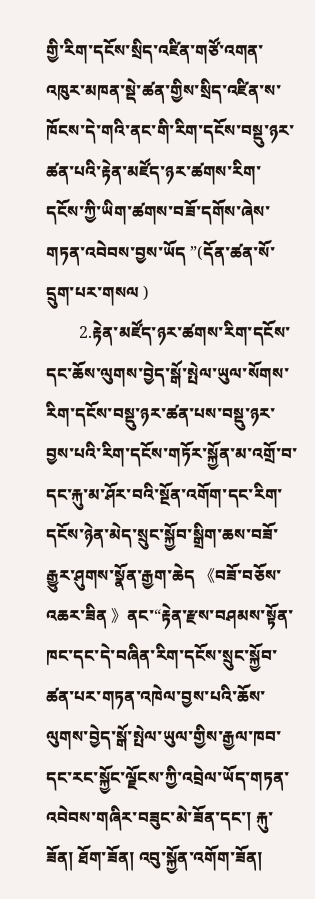གྱི་རིག་དངོས་སྲིད་འཛིན་གཙོ་འགན་འཁུར་མཁན་སྡེ་ཚན་གྱིས་སྲིད་འཛིན་ས་ཁོངས་དེ་གའི་ནང་གི་རིག་དངོས་བསྡུ་ཉར་ཚན་པའི་རྟེན་མཛོད་ཉར་ཚགས་རིག་དངོས་ཀྱི་ཡིག་ཚགས་བཟོ་དགོས་ཞེས་གཏན་འབེབས་བྱས་ཡོད ”(དོན་ཚན་སོ་དྲུག་པར་གསལ )
        2.རྟེན་མཛོད་ཉར་ཚགས་རིག་དངོས་དང་ཆོས་ལུགས་བྱེད་སྒོ་སྤེལ་ཡུལ་སོགས་རིག་དངོས་བསྡུ་ཉར་ཚན་པས་བསྡུ་ཉར་བྱས་པའི་རིག་དངོས་གཏོར་སྐྱོན་མ་འགྲོ་བ་དང་རྐུ་མ་ཤོར་བའི་སྔོན་འགོག་དང་རིག་དངོས་ཉེན་མེད་སྲུང་སྐྱོབ་སྒྲིག་ཆས་བཟོ་རྒྱུར་ཤུགས་སྣོན་རྒྱག་ཆེད 《བཟོ་བཅོས་འཆར་ཟིན 》ནང་“རྟེན་རྫས་བཤམས་སྟོན་ཁང་དང་དེ་བཞིན་རིག་དངོས་སྲུང་སྐྱོབ་ཚན་པར་གཏན་འཁེལ་བྱས་པའི་ཆོས་ལུགས་བྱེད་སྒོ་སྤེལ་ཡུལ་གྱིས་རྒྱལ་ཁབ་དང་རང་སྐྱོང་ལྗོངས་ཀྱི་འབྲེལ་ཡོད་གཏན་འབེབས་གཞིར་བཟུང་མེ་ཟོན་དང་། རྐུ་ཟོན། ཐོག་ཟོན། འབུ་སྐྱོན་འགོག་ཟོན།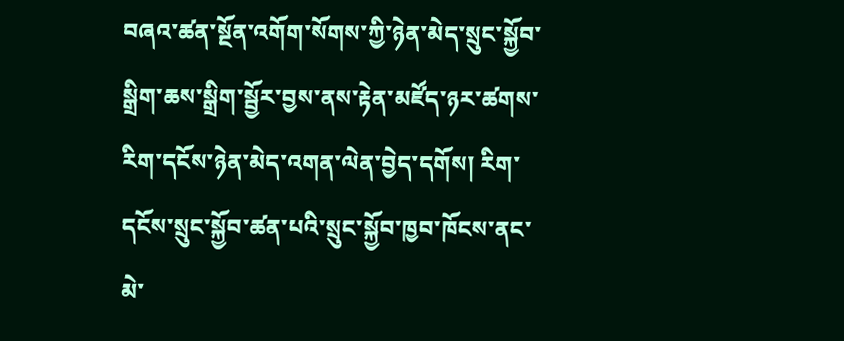བཞའ་ཚན་སྔོན་འགོག་སོགས་ཀྱི་ཉེན་མེད་སྲུང་སྐྱོབ་སྒྲིག་ཆས་སྒྲིག་སྦྱོར་བྱས་ནས་རྟེན་མཛོད་ཉར་ཚགས་རིག་དངོས་ཉེན་མེད་འགན་ལེན་བྱེད་དགོས། རིག་དངོས་སྲུང་སྐྱོབ་ཚན་པའི་སྲུང་སྐྱོབ་ཁྱབ་ཁོངས་ནང་མེ་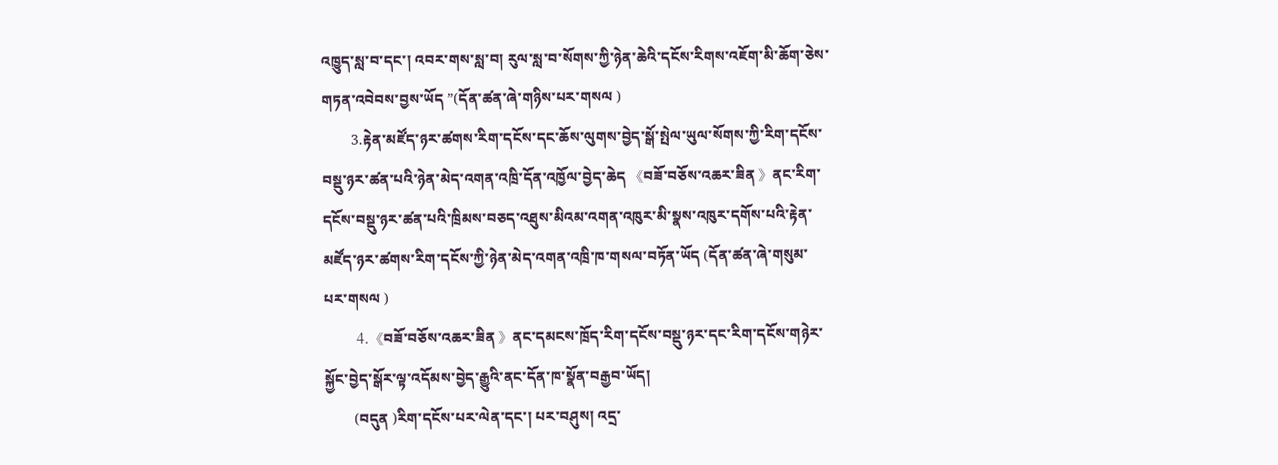འཁྱུད་སླ་བ་དང་། འབར་གས་སླ་བ། རུལ་སླ་བ་སོགས་ཀྱི་ཉེན་ཆེའི་དངོས་རིགས་འཇོག་མི་ཆོག་ཅེས་གཏན་འབེབས་བྱས་ཡོད ”(དོན་ཚན་ཞེ་གཉིས་པར་གསལ )
        3.རྟེན་མཛོད་ཉར་ཚགས་རིག་དངོས་དང་ཆོས་ལུགས་བྱེད་སྒོ་སྤེལ་ཡུལ་སོགས་ཀྱི་རིག་དངོས་བསྡུ་ཉར་ཚན་པའི་ཉེན་མེད་འགན་འཁྲི་དོན་འཁྱོལ་བྱེད་ཆེད 《བཟོ་བཅོས་འཆར་ཟིན 》ནང་རིག་དངོས་བསྡུ་ཉར་ཚན་པའི་ཁྲིམས་བཅད་འཐུས་མིའམ་འགན་འཁུར་མི་སྣས་འཁུར་དགོས་པའི་རྟེན་མཛོད་ཉར་ཚགས་རིག་དངོས་ཀྱི་ཉེན་མེད་འགན་འཁྲི་ཁ་གསལ་བཏོན་ཡོད (དོན་ཚན་ཞེ་གསུམ་པར་གསལ )
        4.《བཟོ་བཅོས་འཆར་ཟིན 》ནང་དམངས་ཁྲོད་རིག་དངོས་བསྡུ་ཉར་དང་རིག་དངོས་གཉེར་སྐྱོང་བྱེད་སྒོར་ལྟ་འདོམས་བྱེད་རྒྱུའི་ནང་དོན་ཁ་སྣོན་བརྒྱབ་ཡོད།
        (བདུན )རིག་དངོས་པར་ལེན་དང་། པར་བཤུས། འདྲ་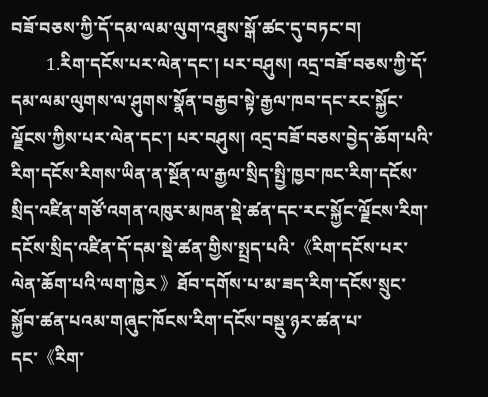བཟོ་བཅས་ཀྱི་དོ་དམ་ལམ་ལུག་འཐུས་སྒོ་ཚང་དུ་བཏང་བ།
        1.རིག་དངོས་པར་ལེན་དང་། པར་བཤུས། འདྲ་བཟོ་བཅས་ཀྱི་དོ་དམ་ལམ་ལུགས་ལ་ཤུགས་སྣོན་བརྒྱབ་སྟེ་རྒྱལ་ཁབ་དང་རང་སྐྱོང་ལྗོངས་ཀྱིས་པར་ལེན་དང་། པར་བཤུས། འདྲ་བཟོ་བཅས་བྱེད་ཆོག་པའི་རིག་དངོས་རིགས་ཡིན་ན་སྔོན་ལ་རྒྱལ་སྲིད་སྤྱི་ཁྱབ་ཁང་རིག་དངོས་སྲིད་འཛིན་གཙོ་འགན་འཁུར་མཁན་སྡེ་ཚན་དང་རང་སྐྱོང་ལྗོངས་རིག་དངོས་སྲིད་འཛིན་དོ་དམ་སྡེ་ཚན་གྱིས་སྤྲད་པའི་《རིག་དངོས་པར་ལེན་ཆོག་པའི་ལག་ཁྱེར 》ཐོབ་དགོས་པ་མ་ཟད་རིག་དངོས་སྲུང་སྐྱོབ་ཚན་པའམ་གཞུང་ཁོངས་རིག་དངོས་བསྡུ་ཉར་ཚན་པ་དང་《རིག་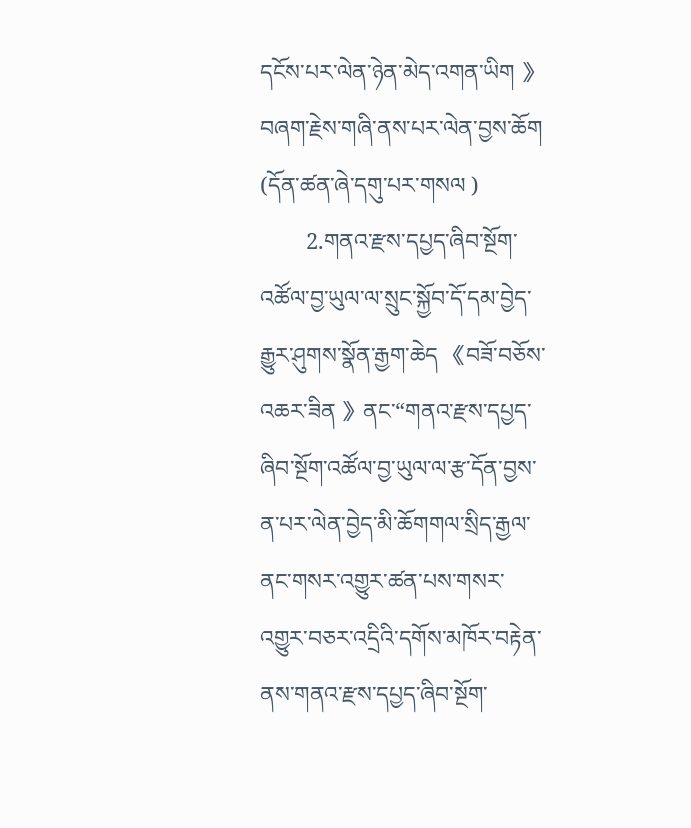དངོས་པར་ལེན་ཉེན་མེད་འགན་ཡིག 》བཞག་རྗེས་གཞི་ནས་པར་ལེན་བྱས་ཆོག (དོན་ཚན་ཞེ་དགུ་པར་གསལ )
        2.གནའ་རྫས་དཔྱད་ཞིབ་སྔོག་འཚོལ་བྱ་ཡུལ་ལ་སྲུང་སྐྱོབ་དོ་དམ་བྱེད་རྒྱུར་ཤུགས་སྣོན་རྒྱག་ཆེད 《བཟོ་བཅོས་འཆར་ཟིན 》ནང་“གནའ་རྫས་དཔྱད་ཞིབ་སྔོག་འཚོལ་བྱ་ཡུལ་ལ་རྩ་དོན་བྱས་ན་པར་ལེན་བྱེད་མི་ཆོགགལ་སྲིད་རྒྱལ་ནང་གསར་འགྱུར་ཚན་པས་གསར་འགྱུར་བཅར་འདྲིའི་དགོས་མཁོར་བརྟེན་ནས་གནའ་རྫས་དཔྱད་ཞིབ་སྔོག་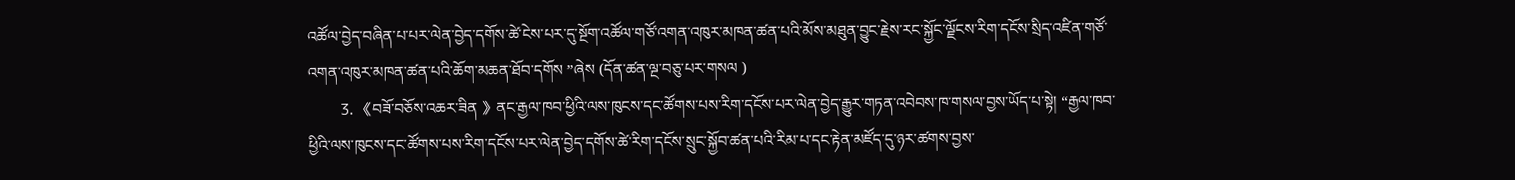འཚོལ་བྱེད་བཞིན་པ་པར་ལེན་བྱེད་དགོས་ཚེ་ངེས་པར་དུ་སྔོག་འཚོལ་གཙོ་འགན་འཁུར་མཁན་ཚན་པའི་མོས་མཐུན་བྱུང་རྗེས་རང་སྐྱོང་ལྗོངས་རིག་དངོས་སྲིད་འཛིན་གཙོ་འགན་འཁུར་མཁན་ཚན་པའི་ཆོག་མཆན་ཐོབ་དགོས ”ཞེས (དོན་ཚན་ལྔ་བཅུ་པར་གསལ )
        3. 《བཟོ་བཅོས་འཆར་ཟིན 》ནང་རྒྱལ་ཁབ་ཕྱིའི་ལས་ཁུངས་དང་ཚོགས་པས་རིག་དངོས་པར་ལེན་བྱེད་རྒྱུར་གཏན་འབེབས་ཁ་གསལ་བྱས་ཡོད་པ་སྟེ། “རྒྱལ་ཁབ་ཕྱིའི་ལས་ཁུངས་དང་ཚོགས་པས་རིག་དངོས་པར་ལེན་བྱེད་དགོས་ཚེ་རིག་དངོས་སྲུང་སྐྱོབ་ཚན་པའི་རིམ་པ་དང་རྟེན་མཛོད་དུ་ཉར་ཚགས་བྱས་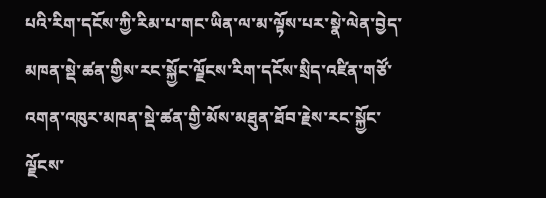པའི་རིག་དངོས་ཀྱི་རིམ་པ་གང་ཡིན་ལ་མ་ལྟོས་པར་སྣེ་ལེན་བྱེད་མཁན་སྡེ་ཚན་གྱིས་རང་སྐྱོང་ལྗོངས་རིག་དངོས་སྲིད་འཛིན་གཙོ་འགན་འཁུར་མཁན་སྡེ་ཚན་གྱི་མོས་མཐུན་ཐོབ་རྗེས་རང་སྐྱོང་ལྗོངས་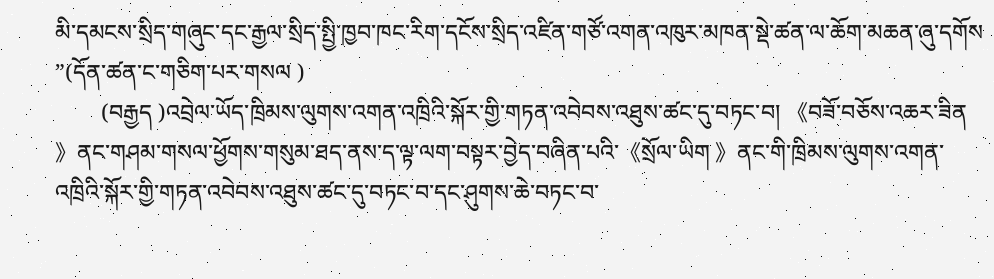མི་དམངས་སྲིད་གཞུང་དང་རྒྱལ་སྲིད་སྤྱི་ཁྱབ་ཁང་རིག་དངོས་སྲིད་འཛིན་གཙོ་འགན་འཁུར་མཁན་སྡེ་ཚན་ལ་ཆོག་མཆན་ཞུ་དགོས ”(དོན་ཚན་ང་གཅིག་པར་གསལ )
        (བརྒྱད )འབྲེལ་ཡོད་ཁྲིམས་ལུགས་འགན་འཁྲིའི་སྐོར་གྱི་གཏན་འབེབས་འཐུས་ཚང་དུ་བཏང་བ། 《བཟོ་བཅོས་འཆར་ཟིན 》ནང་གཤམ་གསལ་ཕྱོགས་གསུམ་ཐད་ནས་ད་ལྟ་ལག་བསྟར་བྱེད་བཞིན་པའི་《སྲོལ་ཡིག 》ནང་གི་ཁྲིམས་ལུགས་འགན་འཁྲིའི་སྐོར་གྱི་གཏན་འབེབས་འཐུས་ཚང་དུ་བཏང་བ་དང་ཤུགས་ཆེ་བཏང་བ་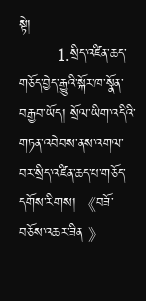སྟེ།
        1.སྲིད་འཛིན་ཆད་གཅོད་བྱེད་རྒྱུའི་སྐོར་ཁ་སྣོན་བརྒྱབ་ཡོད། སྲོལ་ཡིག་འདིའི་གཏན་འབེབས་ནས་འགལ་བར་སྲིད་འཛིན་ཆད་པ་གཅོད་དགོས་རིགས། 《བཟོ་བཅོས་འཆར་ཟིན 》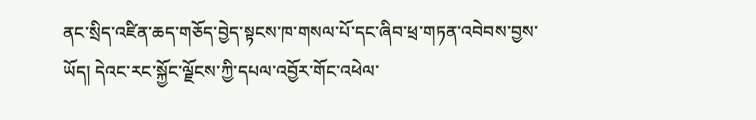ནང་སྲིད་འཛིན་ཆད་གཅོད་བྱེད་སྟངས་ཁ་གསལ་པོ་དང་ཞིབ་ཕྲ་གཏན་འབེབས་བྱས་ཡོད། དེའང་རང་སྐྱོང་ལྗོངས་ཀྱི་དཔལ་འབྱོར་གོང་འཕེལ་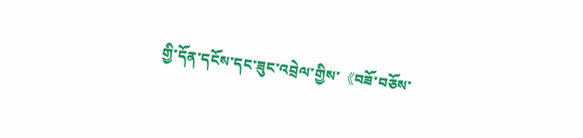གྱི་དོན་དངོས་དང་ཟུང་འབྲེལ་གྱིས་《བཟོ་བཅོས་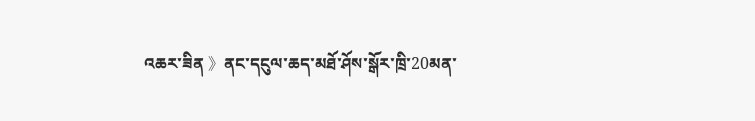འཆར་ཟིན 》ནང་དངུལ་ཆད་མཐོ་ཤོས་སྒོར་ཁྲི་20མན་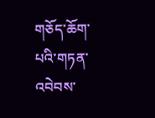གཅོད་ཆོག་པའི་གཏན་འབེབས་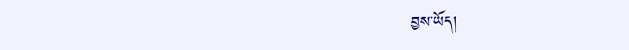བྱས་ཡོད།